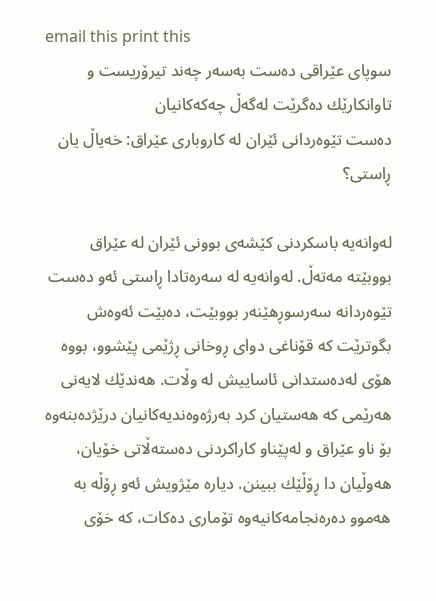email this print this
سوپای عێراقی ده‌ست به‌سه‌ر چه‌ند تیرۆریست و تاوانکارێك ده‌گرێت له‌گه‌ڵ چه‌که‌کانیان
ده‌ست تێوه‌ردانی ئێران له كاروباری عێراق: خه‌یاڵ یان ڕاستی؟

له‌وانه‌یه باسكردنی كێشه‌ی بوونی ئێران له عێراق بووبێته مه‌ته‌ڵ. له‌وانه‌یه له سه‌ره‌تادا ڕاستی ئه‌و ده‌ست تێوه‌ردانه سه‌رسوڕهێنه‌ر بووبێت، ده‌بێت ئه‌وه‌ش بگوترێت كه قۆناغی دوای ڕوخانی ڕژێمی پێشوو، بووه هۆی له‌ده‌ستدانی ئاساییش له وڵات. هه‌ندێك لایه‌نی هه‌رێمی كه هه‌ستیان كرد به‌رژه‌وه‌ندیه‌كانیان درێژده‌بنه‌وه بۆ ناو عێراق و له‌پێناو كاراكردنی ده‌سته‌ڵاتی خۆیان، هه‌وڵیان دا ڕۆڵێك ببینن. دیاره مێژویش ئه‌و ڕۆڵه به هه‌موو ده‌ره‌نجامه‌كانیه‌وه تۆماری ده‌كات، كه خۆی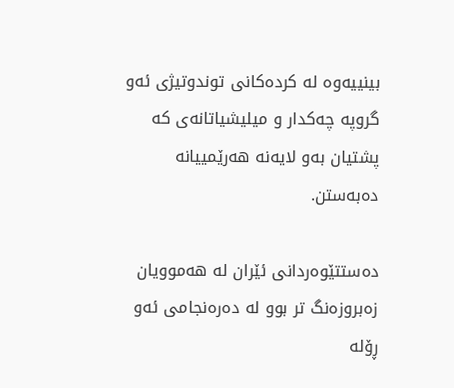بینییه‌وه له كرده‌كانی توندوتیژی ئه‌و گروپه چه‌كدار و میلیشیاتانه‌ی كه پشتیان به‌و لایه‌نه هه‌رێمییانه ده‌به‌ستن.

ده‌ستتێوه‌ردانی ئێران له هه‌موویان زه‌بروزه‌نگ تر بوو له ده‌ره‌نجامی ئه‌و ڕۆله‌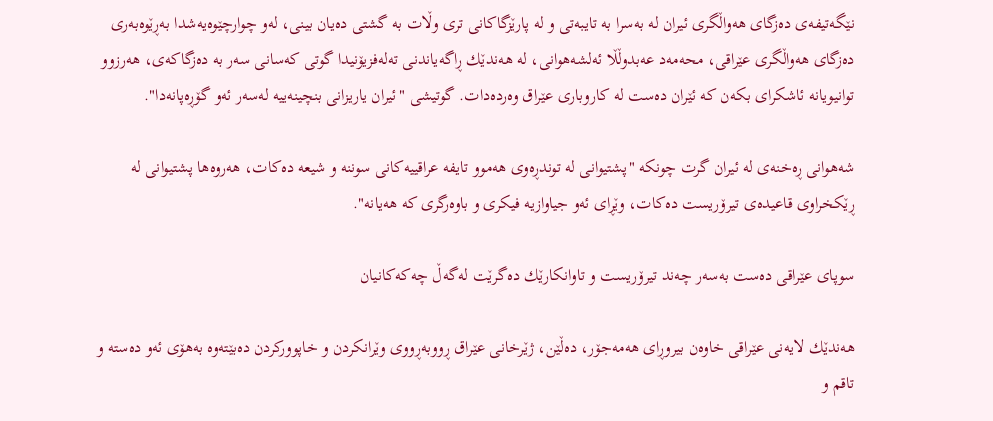نێگه‌تیفه‌‌ی ده‌زگای هه‌واڵگری ئیران له به‌سرا به تایبه‌تی و له پارێزگاكانی تری وڵات به گشتی ده‌یان بینی، له‌و چوارچێوه‌یه‌شدا به‌ڕێوه‌به‌ری ده‌زگای هه‌واڵگری عێراقی، محه‌مه‌د عه‌بدوڵڵا ئه‌لشه‌هوانی، له هه‌ندێك ڕاگه‌یاندنی ته‌له‌فزیۆنیدا گوتی كه‌سانی سه‌ر به ده‌زگاكه‌ی، هه‌رزوو توانیویانه ئاشكرای بكه‌ن كه ئێران ده‌ست له كاروباری عێراق وه‌رده‌دات. گوتیشی "ئیران یاریزانی بنچینه‌ییه‌ له‌سه‌ر ئه‌‌و گۆڕه‌پانه‌دا".

شه‌هوانی ڕه‌خنه‌ی له ئیران گرت چونكه "پشتیوانی له توندڕه‌وی هه‌موو تایفه عراقییه‌كانی سوننه و شیعه ده‌كات، هه‌روه‌ها پشتیوانی له ڕێكخراوی قاعیده‌ی تیرۆریست ده‌كات، وێڕای ئه‌و جیاوازیه فیكری و باوه‌رگری كه هه‌یانه".

سوپای عێراقی ده‌ست به‌سه‌ر چه‌ند تیرۆریست و تاوانکارێك ده‌گرێت له‌گه‌ڵ چه‌که‌کانیان

هه‌ندێك لایه‌نی عێراقی خاوه‌ن بیروڕای هه‌مه‌جۆر، ده‌ڵێن، ژێرخانی عێراق ڕووبه‌ڕووی وێرانكردن و خاپووركردن ده‌بێته‌وه به‌هۆی ئه‌و ده‌سته‌ و تاقم و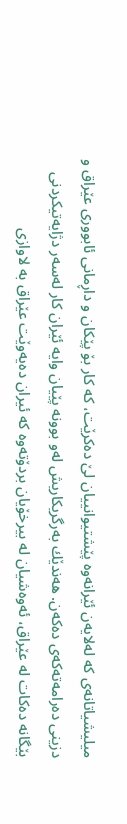میلیشیاتانه‌ی كه له‌لایه‌ن ئێرانه‌وه پێشتیوانییان لێ ده‌كرێت، كه كار بۆ پێکان و داڕمانی ئابووری عێراق و دزینی ده‌رامه‌ته‌كه‌ی ده‌كه‌ن. هه‌ندێك به‌رگریكاریش له‌و بوونه پێیان وایه ئێران كار له‌سه‌ر دژایه‌تیكردنی بێگانه ده‌كات له عێراق، ئه‌وه‌شیان له بیرخۆیان بردۆته‌وه كه ئیران ده‌یه‌وێت عێراق به لاوازی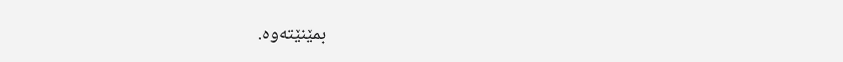بمێنێته‌وه.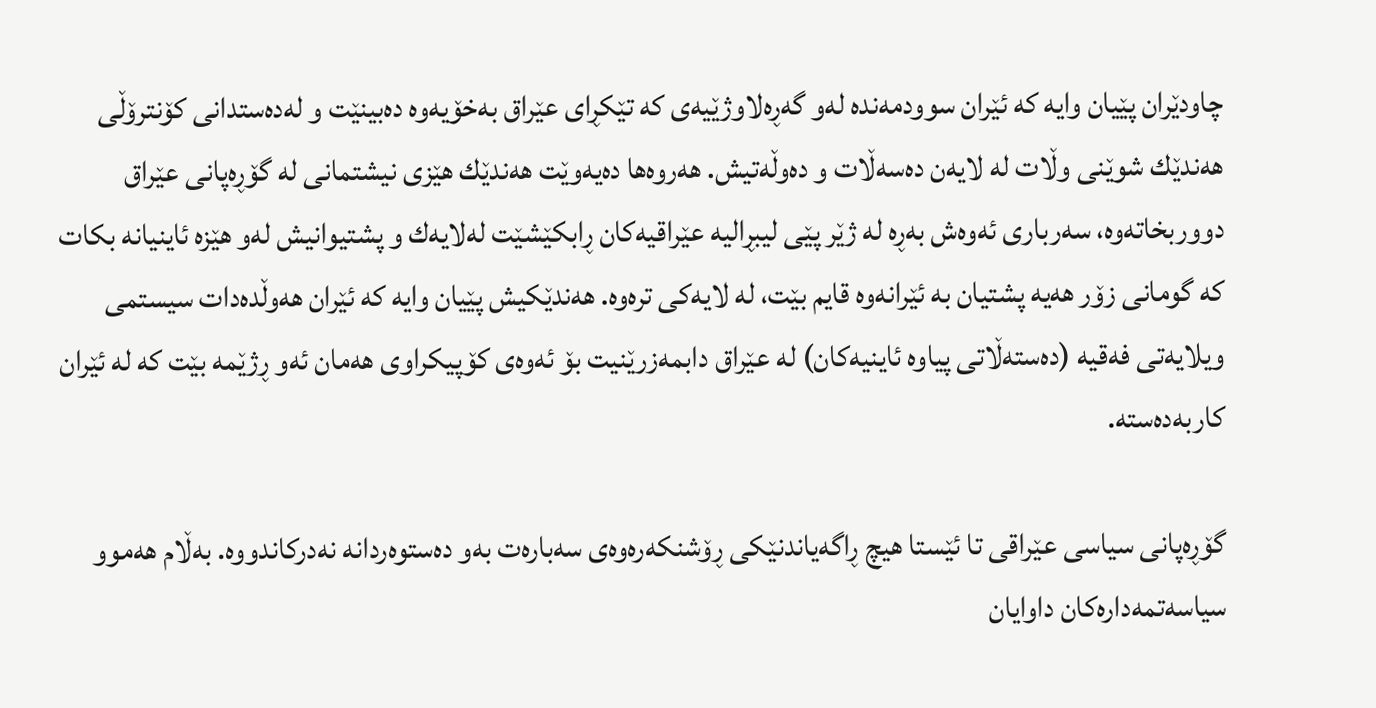چاودێران پێیان وایه كه ئێران سوودمه‌نده له‌و گه‌ڕه‌لاوژێیه‌ی كه تێكڕای عێراق به‌خۆیه‌وه ده‌بینێت و له‌ده‌ستدانی كۆنترۆڵی هه‌ندێك شوێنی وڵات له‌ لایه‌ن ده‌سه‌ڵات و ده‌وڵه‌تیش. هه‌روه‌ها ده‌یه‌وێت هه‌ندێك هێزی نیشتمانی له گۆڕه‌پانی عێراق دووربخاته‌وه، سه‌رباری ئه‌وه‌ش به‌ڕه له ژێر پێی لیبڕالیه عێراقیه‌كان ڕابکێشێت له‌لایه‌ك و پشتیوانیش له‌و هێزه ئاینیانه بكات كه گومانی زۆر هه‌یه پشتیان به ئێرانه‌وه قایم بێت، له لایه‌كی تره‌وه. هه‌ندێكیش پێیان وایه كه ئێران هه‌وڵده‌دات سیستمی ویلایه‌تی فه‌قیه (ده‌سته‌ڵاتی پیاوه ئاینیه‌كان) له عێراق دابمه‌زرێنیت بۆ ئه‌وه‌ی كۆپیكراوی هه‌مان ئه‌و ڕژێمه بێت كه له ئێران کاربه‌ده‌سته‌.

گۆڕه‌پانی سیاسی عێراقی تا ئێستا هیچ ڕاگه‌یاندنێكی ڕۆشنكه‌ره‌وه‌ی سه‌باره‌ت به‌و ده‌ستوه‌ردانه نه‌دركاندووه. به‌ڵام هه‌موو سیاسه‌تمه‌داره‌كان داوایان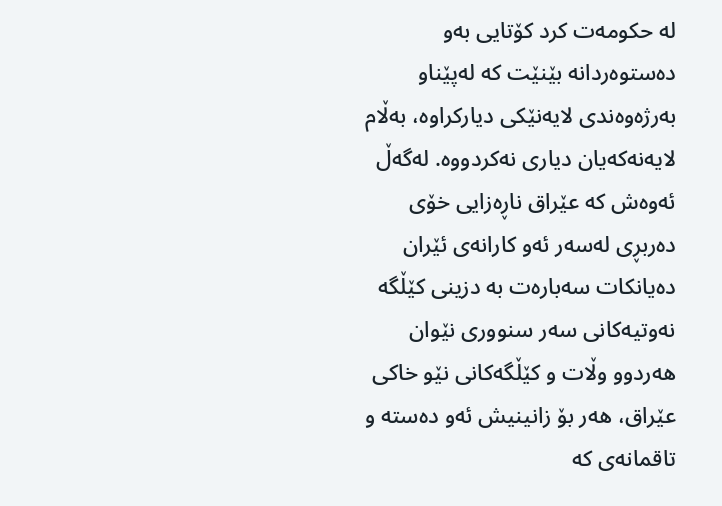له حكومه‌ت كرد كۆتایی به‌و ده‌ستوه‌ردانه بێنێت كه له‌پێناو به‌رژه‌وه‌ندی لایه‌نێكی دیاركراوه، به‌ڵام لایه‌نه‌كه‌یان دیاری نه‌كردووه. له‌گه‌ڵ ئه‌وه‌ش كه عێراق ناڕه‌زایی خۆی ده‌ربڕی له‌سه‌ر ئه‌و كارانه‌ی ئێران ده‌یانكات سه‌باره‌ت به دزینی كێڵگه نه‌وتیه‌كانی سه‌ر سنووری نێوان هه‌ردوو وڵات و کێڵگه‌کانی نێو خاكی عێراق، هه‌ر بۆ زانینیش ئه‌و ده‌سته‌ و تاقمانه‌ی كه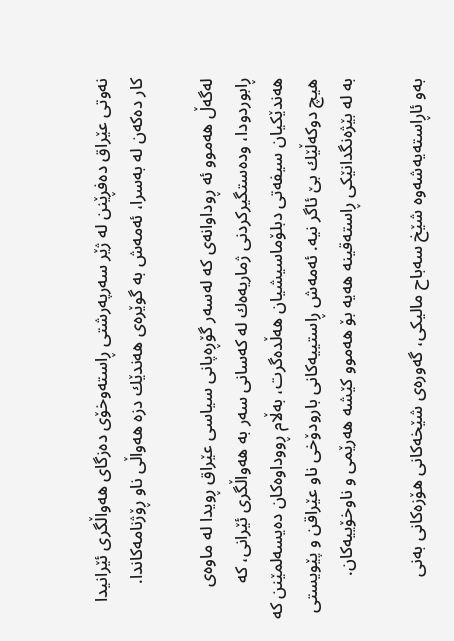نه‌وتی عێراق ده‌فڕێنن له ژێر سه‌رپه‌رشتی ڕاسته‌وخۆی ده‌زگای هه‌واڵگری ئێرانیدا كار ده‌كه‌ن له به‌سرا، ئه‌مه‌ش به‌ گوێره‌ی هه‌ندێك دزه‌ هه‌واڵی ناو ڕۆژنامه‌کاندا.

له‌گه‌ڵ هه‌موو ئه‌ ڕوداوانه‌ی که‌ له‌سه‌ر گۆڕه‌پانی سیاسی عێراق ڕویدا له‌ ماوه‌ی ڕابوردودا، وده‌ستگیركردنی ژماریه‌ه‌ك له كه‌سانی سه‌ر به هه‌واڵگری ئێرانی، كه هه‌ندێكیان سیفه‌تی دبلۆماسیشیان هه‌ڵده‌گرت، به‌ڵام ڕووداوه‌كان ده‌یسه‌لمێنن که‌ هیچ دوكه‌ڵێك بێ ئاگر نیه. ئه‌مه‌ش ڕاستییه‌كانی بارودۆخی ناو عێراقن و پێویستی به له بێژه‌نگدانێكی ڕاسته‌قینه هه‌یه بۆ هه‌موو كێشه هه‌رێمی و ناوخۆییه‌كان.

به‌و ئاڕاسته‌یه‌شه‌وه شێخ سه‌باح مالیكی، گه‌وره‌ی شێخه‌كانی هۆزه‌كانی به‌نی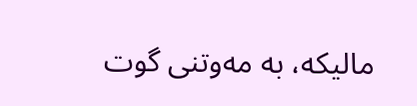مالیكه، به مه‌وتنی گوت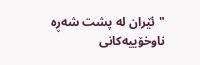"ئێران له پشت شه‌ڕه ناوخۆییه‌كانی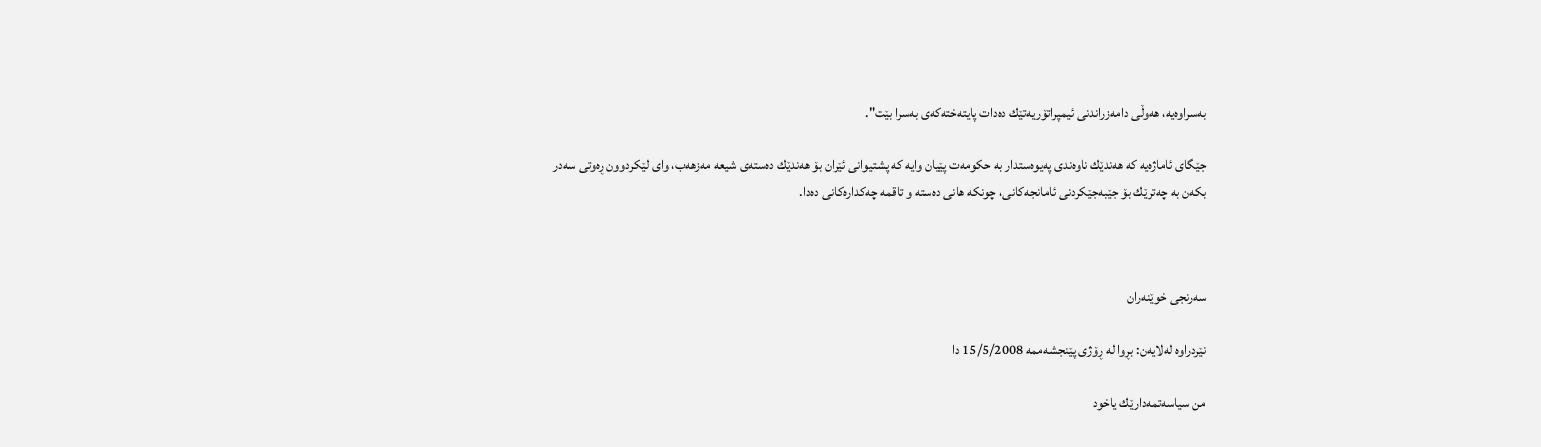به‌سرا‌وه‌یه، هه‌وڵی دامه‌زراندنی ئیمپراتۆریه‌تێك ده‌دات پایته‌خته‌كه‌ی به‌سرا بێت".

جێگای ئاماژه‌یه كه هه‌ندێك ناوه‌ندی په‌یوه‌ستدار به حكومه‌ت پێیان وایه كه پشتیوانی ئێران بۆ هه‌ندێك ده‌سته‌ی شیعه‌ مه‌زهه‌ب، وای لێكردوون ڕه‌وتی سه‌در بكه‌ن به چه‌ترێك بۆ جێبه‌جێكردنی ئامانجه‌كانی، چونكه هانی ده‌سته ‌و تاقمه چه‌كداره‌كانی ده‌دا.



سه‌رنجی خوێنه‌ران

نێردراوه‌ له‌لایه‌ن: بڕوا له‌ ڕۆژی پێنجشه‌ممه‌ 15/5/2008 دا ‌

من سیاسه‌تمه‌دارێك یاخود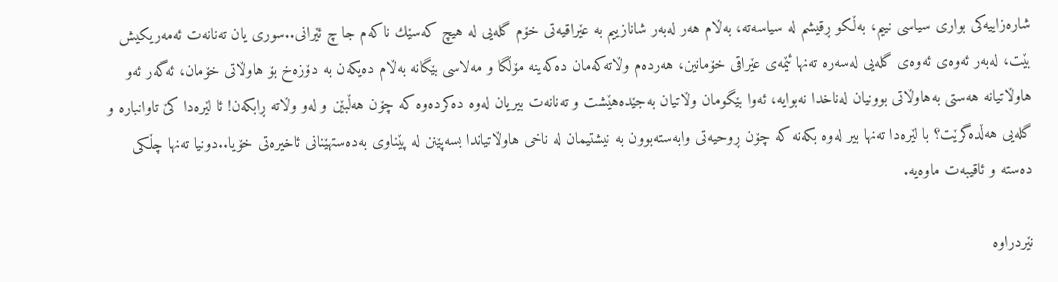شاره‌زاییه‌کی بواری سیاسی نییم، به‌ڵکو ڕقیشم له‌ سیاسه‌ته‌، به‌ڵام هه‌ر له‌به‌ر شانازییم به‌ عێراقیه‌تی خۆم گله‌یی له‌ هیچ که‌سێك ناکه‌م جا چ ئێرانی..سوری یان ته‌نانه‌ت ئه‌مه‌ریکیش بێت، له‌به‌ر ئه‌وه‌ی ئه‌وه‌ی گله‌یی له‌سه‌ره‌ ته‌نها ئێمه‌ی عێراقی خۆمانین، هه‌رده‌م وڵاته‌که‌مان ده‌که‌ینه‌ مۆڵگا و مه‌لاسی بێگانه‌ به‌ڵام ده‌یکه‌ن به‌ دۆزه‌خ بۆ هاوڵاتی خۆمان، ئه‌گه‌ر ئه‌و هاوڵاتیانه‌ هه‌ستی به‌هاوڵاتی بوونیان له‌ناخدا نه‌بوایه‌، ئه‌وا بێگومان وڵاتیان به‌جێده‌هێشت و ته‌نانه‌ت بیریان له‌وه‌ ده‌کرده‌وه‌ که‌ چۆن هه‌ڵبێن و له‌و وڵاته‌ ڕابکه‌ن! ئا لێره‌دا کێ تاوانباره‌ و گله‌یی هه‌ڵده‌گرێت؟ با لێره‌دا ته‌نها بیر له‌وه‌ بکه‌نه‌ که‌ چۆن ڕوحیه‌تی وابه‌سته‌بوون به‌ نیشتیمان له‌ ناخی هاوڵاتیاندا بسه‌پێنن له‌ پێناوی به‌ده‌ستهێنانی ئاخیره‌تی خۆیا..دونیا ته‌نها چڵکی ده‌سته‌ و ئاقیبه‌ت ماوه‌یه‌.

نێردراوه‌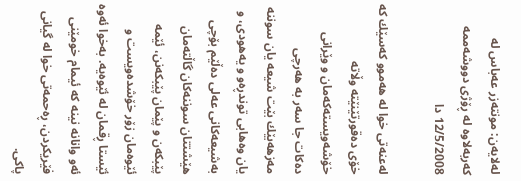له‌لایه‌ن: مونته‌زر عه‌باس له‌ که‌ربه‌لاوه له‌ ڕۆژی دووشه‌ممه‌ 12/5/2008 دا ‌

له‌عنه‌تی خوا له‌ هه‌موو که‌سێك که‌ خۆی ده‌قورتێنێته‌ وڵاته‌ خۆشه‌ویسته‌که‌مان و وێرانی ده‌کات جا سه‌ر به‌ هه‌رچی مه‌زهه‌بێك بێت شیعه‌ یان سوننه‌ یان وه‌هابی توندڕه‌و و یه‌هودی، و به‌شیعه‌کانی عه‌لی ده‌ڵێم بۆچی هێشتتان سوننه‌کان گاڵته‌مان پێبکه‌ن و پێمان پێبکه‌نن، ئێمه‌ ئێوه‌مان زۆر خۆشده‌ویست و ئێستا ڕقمان له‌ ئێوه‌یه‌. به‌خوا ئه‌وه‌ ئه‌و وانانه‌ نینه‌ که‌ ئیمام خومێنی فێریکردن، ڕه‌حمه‌تی خوا له‌ گیانی پاکی.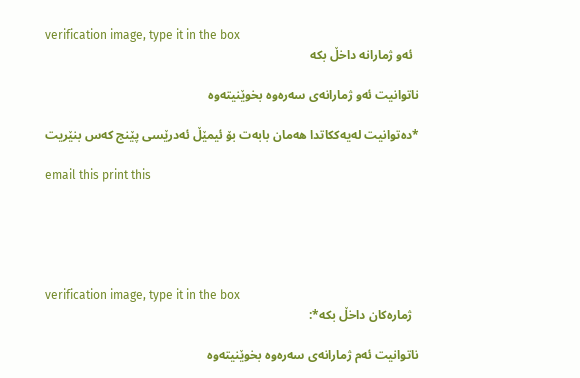verification image, type it in the box
  ئه‌و ژمارانه‌ داخڵ بکه‌

ناتوانیت ئه‌و ژمارانه‌ی سه‌ره‌وه‌ بخوێنیته‌وه‌

*ده‌توانیت له‌یه‌كکاتدا هه‌مان بابه‌ت بۆ ئیمێڵ ئه‌درێسی پێنج که‌س بنێریت

email this print this





verification image, type it in the box
  ژماره‌کان داخڵ بکه‌*:

نا‌توانیت ئه‌م ژمارانه‌ی سه‌ره‌وه‌ بخوێنیته‌وه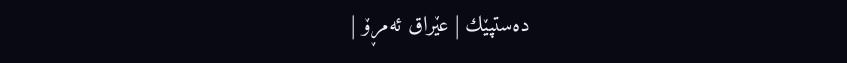ده‌ستپێك | عێراق ئه‌مڕۆ |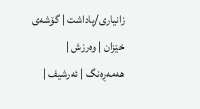زانیاری/پاداشت | گۆشه‌ی خێزان | وه‌رزش | هه‌مه‌ڕه‌نگ | ئه‌رشیف |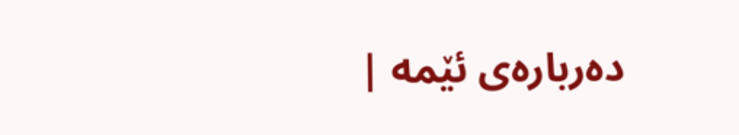ده‌رباره‌ی ئێمه‌ |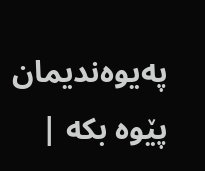په‌یوه‌ندیمان پێوه ‌بکه‌ |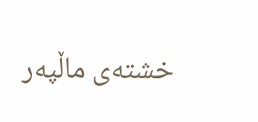خشته‌ی ماڵپه‌ر